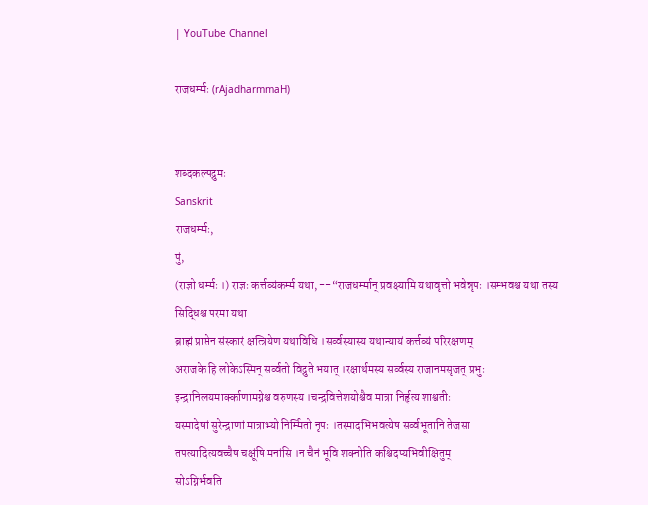| YouTube Channel

राजधर्म्मः (rAjadharmmaH)


शब्दकल्पद्रुमः
Sanskrit
राजधर्म्मः,
पुं,
(राज्ञो धर्म्मः ।) राज्ञः कर्त्तव्यंकर्म्म यथा, --“राजधर्म्मान् प्रवक्ष्यामि यथावृत्तो भवेन्नृपः ।सम्भवश्च यथा तस्य सिद्धिश्च परमा यथा
ब्राह्मं प्राप्तेन संस्कारं क्षत्त्रियेण यथाविधि ।सर्व्वस्यास्य यथान्यायं कर्त्तव्यं परिरक्षणम्
अराजके हि लोकेऽस्मिन् सर्व्वतो विद्रुते भयात् ।रक्षार्थमस्य सर्व्वस्य राजानमसृजत् प्रभुः
इन्द्रानिलयमार्क्काणामग्नेश्च वरुणस्य ।चन्द्रवित्तेशयोश्चैव मात्रा निर्हृत्य शाश्वतीः
यस्मादेषां सुरेन्द्राणां मात्राभ्यो निर्म्मितो नृपः ।तस्मादभिभवत्येष सर्व्वभूतानि तेजसा
तपत्यादित्यवच्चैष चक्षूंषि मनांसि ।न चैनं भूवि शक्नोति कश्चिदप्यभिवीक्षितुम्
सोऽग्निर्भवति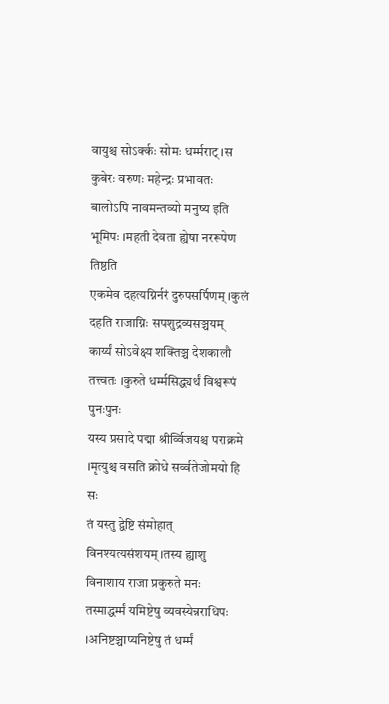वायुश्च सोऽर्क्कः सोमः धर्म्मराट् ।स कुबेरः वरुणः महेन्द्रः प्रभावतः
बालोऽपि नावमन्तव्यो मनुष्य इति भूमिपः ।महती देवता ह्येषा नररूपेण तिष्ठति
एकमेव दहत्यग्निर्नरं दुरुपसर्पिणम् ।कुलं दहति राजाग्निः सपशुद्रव्यसञ्चयम्
कार्य्यं सोऽवेक्ष्य शक्तिञ्च देशकालौ तत्त्वतः ।कुरुते धर्म्मसिद्ध्यर्थं विश्वरूपं पुनःपुनः
यस्य प्रसादे पद्मा श्रीर्व्विजयश्च पराक्रमे ।मृत्युश्च वसति क्रोधे सर्व्वतेजोमयो हि सः
तं यस्तु द्वेष्टि संमोहात् विनश्यत्यसंशयम् ।तस्य ह्याशु विनाशाय राजा प्रकुरुते मनः
तस्माद्धर्म्मं यमिष्टेषु व्यवस्येन्नराधिपः ।अनिष्टञ्चाप्यनिष्टेषु तं धर्म्मं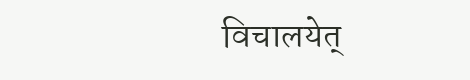विचालयेत्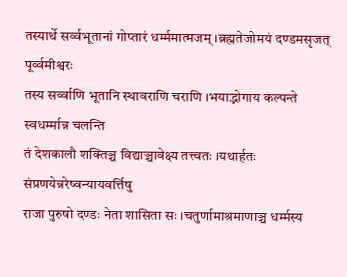तस्यार्थे सर्व्वभूतानां गोप्तारं धर्म्ममात्मजम् ।ब्रह्मतेजोमयं दण्डमसृजत् पूर्व्वमीश्वरः
तस्य सर्व्वाणि भूतानि स्थावराणि चराणि ।भयाद्भोगाय कल्पन्ते स्वधर्म्मान्न चलन्ति
तं देशकालौ शक्तिञ्च विद्याञ्चावेक्ष्य तत्त्वतः ।यथार्हतः संप्रणयेन्नरेष्वन्यायवर्त्तिषु
राजा पुरुषो दण्डः नेता शासिता सः ।चतुर्णामाश्रमाणाञ्च धर्म्मस्य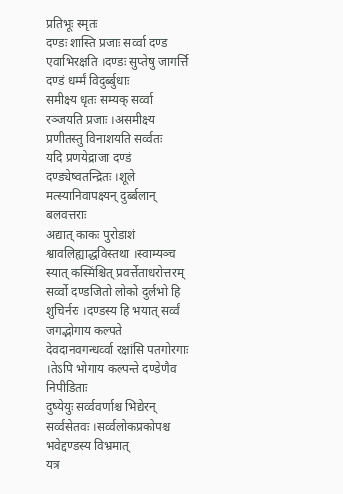प्रतिभूः स्मृतः
दण्डः शास्ति प्रजाः सर्व्वा दण्ड एवाभिरक्षति ।दण्डः सुप्तेषु जागर्त्ति दण्डं धर्म्मं विदुर्ब्बुधाः
समीक्ष्य धृतः सम्यक् सर्व्वा रञ्जयति प्रजाः ।असमीक्ष्य प्रणीतस्तु विनाशयति सर्व्वतः
यदि प्रणयेद्राजा दण्डं दण्ड्येष्वतन्द्रितः ।शूले मत्स्यानिवापक्ष्यन् दुर्ब्बलान् बलवत्तराः
अद्यात् काकः पुरोडाशं श्वावलिह्याद्धविस्तथा ।स्वाम्यञ्च स्यात् कस्मिंश्चित् प्रवर्त्तेताधरोत्तरम्
सर्व्वो दण्डजितो लोको दुर्लभो हि शुचिर्नरः ।दण्डस्य हि भयात् सर्व्वं जगद्भोगाय कल्पते
देवदानवगन्धर्व्वा रक्षांसि पतगोरगाः ।तेऽपि भोगाय कल्पन्ते दण्डेणैव निपीडिताः
दुष्येयुः सर्व्ववर्णाश्च भिद्येरन् सर्व्वसेतवः ।सर्व्वलोकप्रकोपश्च भवेद्दण्डस्य विभ्रमात्
यत्र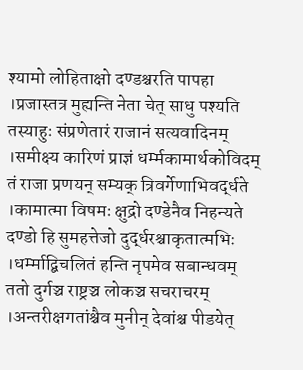श्यामो लोहिताक्षो दण्डश्चरति पापहा ।प्रजास्तत्र मुह्यन्ति नेता चेत् साधु पश्यति
तस्याहुः संप्रणेतारं राजानं सत्यवादिनम् ।समीक्ष्य कारिणं प्राज्ञं धर्म्मकामार्थकोविदम्
तं राजा प्रणयन् सम्यक् त्रिवर्गेणाभिवर्द्धते ।कामात्मा विषमः क्षुद्रो दण्डेनैव निहन्यते
दण्डो हि सुमहत्तेजो दुर्द्धरश्चाकृतात्मभिः ।धर्म्माद्बिचलितं हन्ति नृपमेव सबान्धवम्
ततो दुर्गञ्च राष्ट्रञ्च लोकञ्च सचराचरम् ।अन्तरीक्षगतांश्चैव मुनीन् देवांश्च पीडयेत्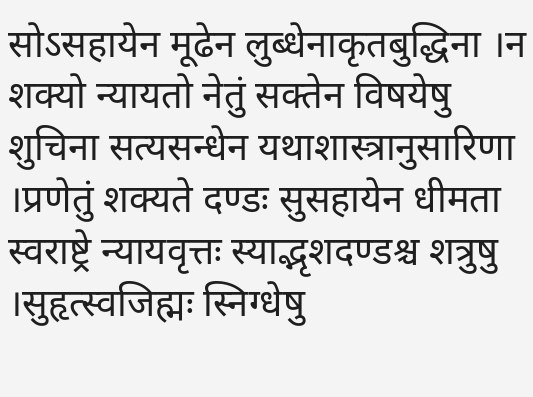सोऽसहायेन मूढेन लुब्धेनाकृतबुद्धिना ।न शक्यो न्यायतो नेतुं सक्तेन विषयेषु
शुचिना सत्यसन्धेन यथाशास्त्रानुसारिणा ।प्रणेतुं शक्यते दण्डः सुसहायेन धीमता
स्वराष्ट्रे न्यायवृत्तः स्याद्भृशदण्डश्च शत्रुषु ।सुहृत्स्वजिह्मः स्निग्धेषु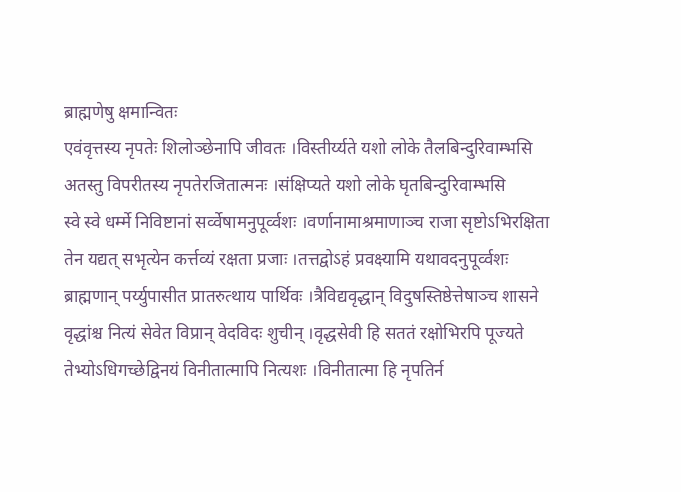ब्राह्मणेषु क्षमान्वितः
एवंवृत्तस्य नृपतेः शिलोञ्छेनापि जीवतः ।विस्तीर्य्यते यशो लोके तैलबिन्दुरिवाम्भसि
अतस्तु विपरीतस्य नृपतेरजितात्मनः ।संक्षिप्यते यशो लोके घृतबिन्दुरिवाम्भसि
स्वे स्वे धर्म्मे निविष्टानां सर्व्वेषामनुपूर्व्वशः ।वर्णानामाश्रमाणाञ्च राजा सृष्टोऽभिरक्षिता
तेन यद्यत् सभृत्येन कर्त्तव्यं रक्षता प्रजाः ।तत्तद्वोऽहं प्रवक्ष्यामि यथावदनुपूर्व्वशः
ब्राह्मणान् पर्य्युपासीत प्रातरुत्थाय पार्थिवः ।त्रैविद्यवृद्धान् विदुषस्तिष्ठेत्तेषाञ्च शासने
वृद्धांश्च नित्यं सेवेत विप्रान् वेदविदः शुचीन् ।वृद्धसेवी हि सततं रक्षोभिरपि पूज्यते
तेभ्योऽधिगच्छेद्विनयं विनीतात्मापि नित्यशः ।विनीतात्मा हि नृपतिर्न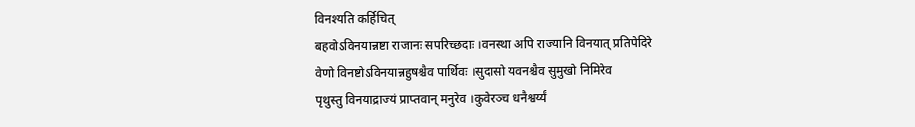विनश्यति कर्हिचित्
बहवोऽविनयान्नष्टा राजानः सपरिच्छदाः ।वनस्था अपि राज्यानि विनयात् प्रतिपेदिरे
वेणो विनष्टोऽविनयान्नहुषश्चैव पार्थिवः ।सुदासो यवनश्चैव सुमुखो निमिरेव
पृथुस्तु विनयाद्राज्यं प्राप्तवान् मनुरेव ।कुवेरञ्च धनैश्वर्य्यं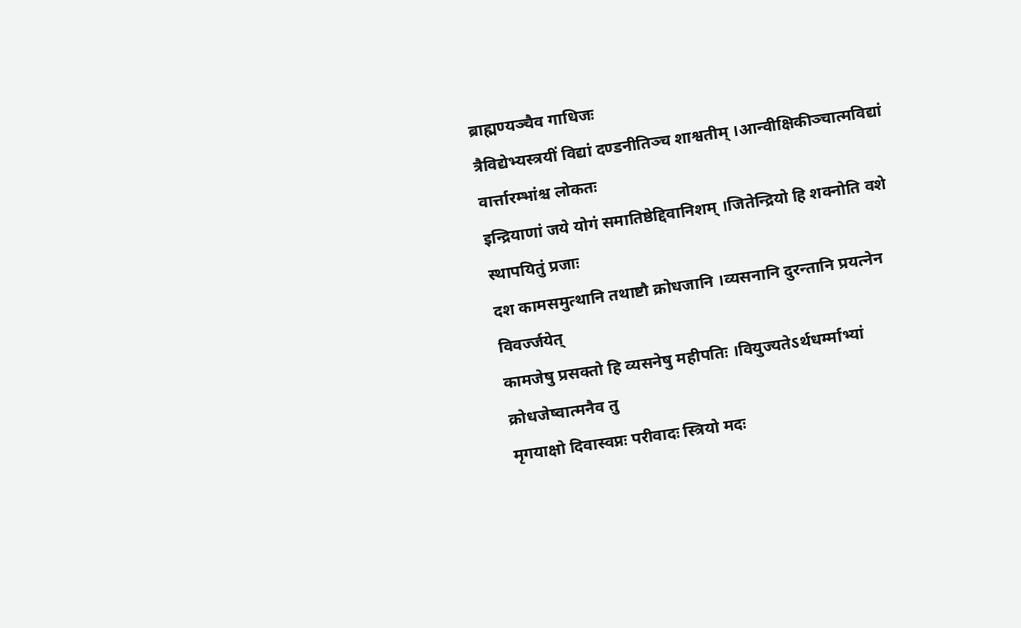ब्राह्मण्यञ्चैव गाधिजः
त्रैविद्येभ्यस्त्रयीं विद्यां दण्डनीतिञ्च शाश्वतीम् ।आन्वीक्षिकीञ्चात्मविद्यां वार्त्तारम्भांश्च लोकतः
इन्द्रियाणां जये योगं समातिष्ठेद्दिवानिशम् ।जितेन्द्रियो हि शक्नोति वशे स्थापयितुं प्रजाः
दश कामसमुत्थानि तथाष्टौ क्रोधजानि ।व्यसनानि दुरन्तानि प्रयत्नेन विवर्ज्जयेत्
कामजेषु प्रसक्तो हि व्यसनेषु महीपतिः ।वियुज्यतेऽर्थधर्म्माभ्यां क्रोधजेष्वात्मनैव तु
मृगयाक्षो दिवास्वप्नः परीवादः स्त्रियो मदः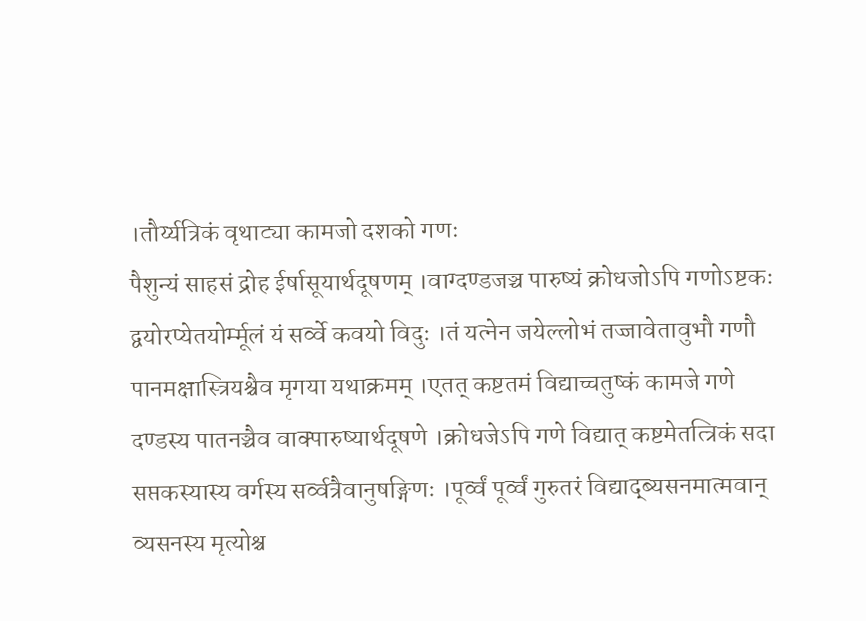।तौर्य्यत्रिकं वृथाट्या कामजो दशको गणः
पैशुन्यं साहसं द्रोह ईर्षासूयार्थदूषणम् ।वाग्दण्डजञ्च पारुष्यं क्रोधजोऽपि गणोऽष्टकः
द्वयोरप्येतयोर्म्मूलं यं सर्व्वे कवयो विदुः ।तं यत्नेन जयेल्लोभं तज्जावेतावुभौ गणौ
पानमक्षास्त्रियश्चैव मृगया यथाक्रमम् ।एतत् कष्टतमं विद्याच्चतुष्कं कामजे गणे
दण्डस्य पातनञ्चैव वाक्पारुष्यार्थदूषणे ।क्रोधजेऽपि गणे विद्यात् कष्टमेतत्त्रिकं सदा
सप्तकस्यास्य वर्गस्य सर्व्वत्रैवानुषङ्गिणः ।पूर्व्वं पूर्व्वं गुरुतरं विद्याद्ब्यसनमात्मवान्
व्यसनस्य मृत्योश्च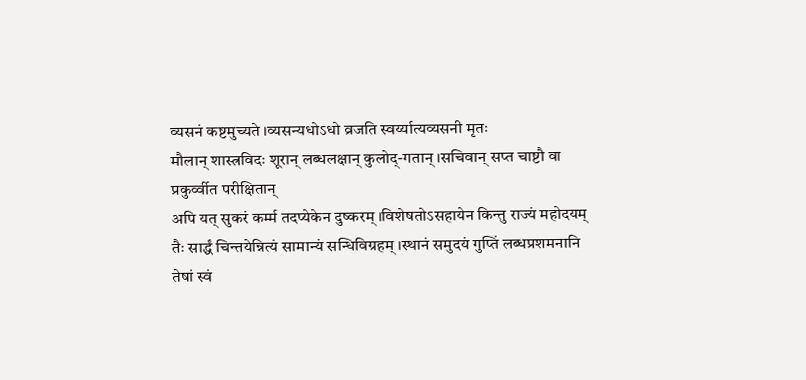व्यसनं कष्टमुच्यते ।व्यसन्यधोऽधो व्रजति स्वर्य्यात्यव्यसनी मृतः
मौलान् शास्त्रविदः शूरान् लब्धलक्षान् कुलोद्-गतान् ।सचिवान् सप्त चाष्टौ वा प्रकुर्व्वीत परीक्षितान्
अपि यत् सुकरं कर्म्म तदप्येकेन दुष्करम् ।विशेषतोऽसहायेन किन्तु राज्यं महोदयम्
तैः सार्द्धं चिन्तयेन्नित्यं सामान्यं सन्धिविग्रहम् ।स्थानं समुदयं गुप्तिं लब्धप्रशमनानि
तेषां स्वं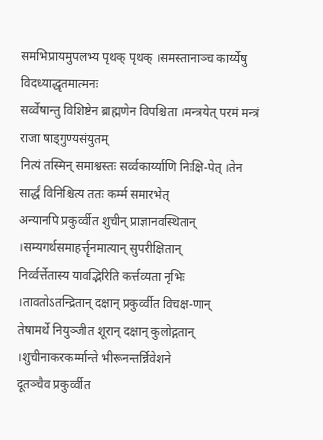समभिप्रायमुपलभ्य पृथक् पृथक् ।समस्तानाञ्च कार्य्येषु विदध्याद्धृतमात्मनः
सर्व्वेषान्तु विशिष्टेन ब्राह्मणेन विपश्चिता ।मन्त्रयेत् परमं मन्त्रं राजा षाड्गुण्यसंयुतम्
नित्यं तस्मिन् समाश्वस्तः सर्व्वकार्य्याणि निःक्षि-पेत् ।तेन सार्द्धं विनिश्चित्य ततः कर्म्म समारभेत्
अन्यानपि प्रकुर्व्वीत शुचीन् प्राज्ञानवस्थितान् ।सम्यगर्थसमाहर्त्तॄनमात्यान् सुपरीक्षितान्
निर्व्वर्त्तेतास्य यावद्भिरिति कर्त्तव्यता नृभिः ।तावतोऽतन्द्रितान् दक्षान् प्रकुर्व्वीत विचक्ष-णान्
तेषामर्थे नियुञ्जीत शूरान् दक्षान् कुलोद्गतान् ।शुचीनाकरकर्म्मान्ते भीरूनन्तर्न्निवेशने
दूतञ्चैव प्रकुर्व्वीत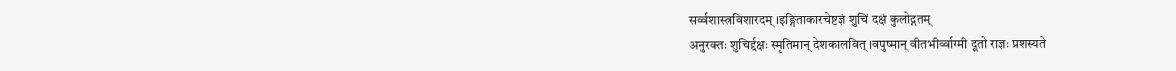सर्व्वशास्त्रविशारदम् ।इङ्गिताकारचेष्टज्ञं शुचिं दक्षं कुलोद्गतम्
अनुरक्तः शुचिर्द्दक्षः स्मृतिमान् देशकालवित् ।वपुष्मान् वीतभीर्व्वाग्मी दूतो राज्ञः प्रशस्यते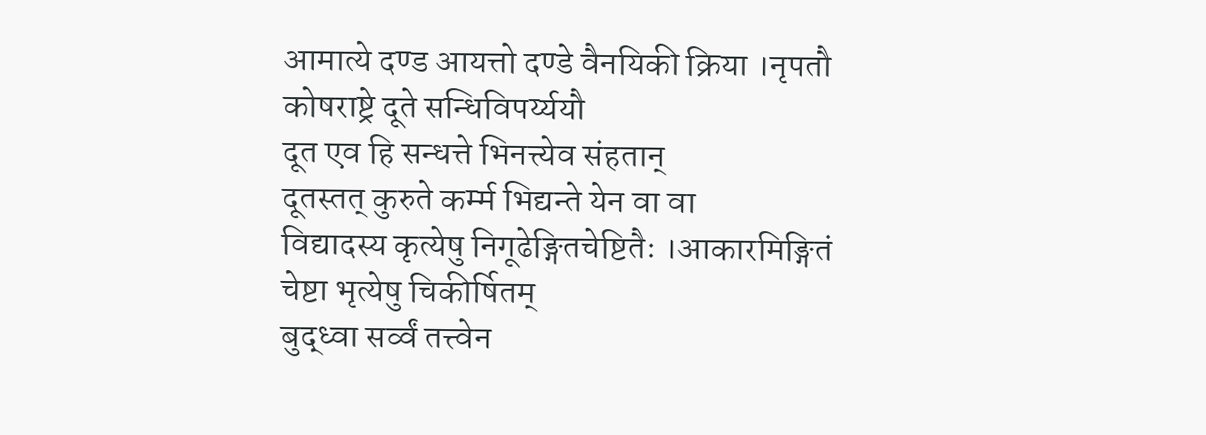आमात्ये दण्ड आयत्तो दण्डे वैनयिकी क्रिया ।नृपतौ कोषराष्ट्रे दूते सन्धिविपर्य्ययौ
दूत एव हि सन्धत्ते भिनत्त्येव संहतान्
दूतस्तत् कुरुते कर्म्म भिद्यन्ते येन वा वा
विद्यादस्य कृत्येषु निगूढेङ्गितचेष्टितैः ।आकारमिङ्गितं चेष्टा भृत्येषु चिकीर्षितम्
बुद्ध्वा सर्व्वं तत्त्वेन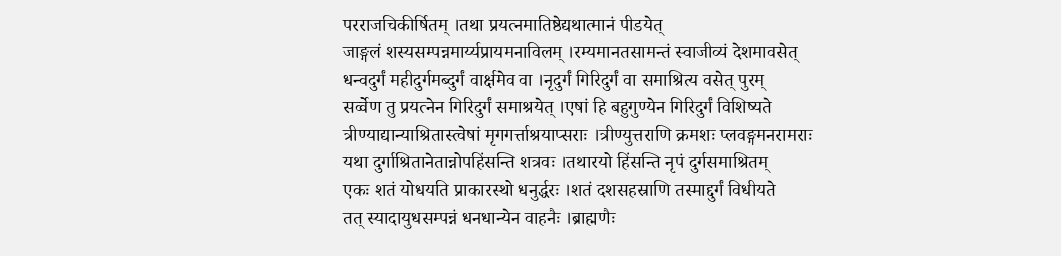परराजचिकीर्षितम् ।तथा प्रयत्नमातिष्ठेद्यथात्मानं पीडयेत्
जाङ्गलं शस्यसम्पन्नमार्य्यप्रायमनाविलम् ।रम्यमानतसामन्तं स्वाजीव्यं देशमावसेत्
धन्वदुर्गं महीदुर्गमब्दुर्गं वार्क्षमेव वा ।नृदुर्गं गिरिदुर्गं वा समाश्रित्य वसेत् पुरम्
सर्व्वेण तु प्रयत्नेन गिरिदुर्गं समाश्रयेत् ।एषां हि बहुगुण्येन गिरिदुर्गं विशिष्यते
त्रीण्याद्यान्याश्रितास्त्वेषां मृगगर्त्ताश्रयाप्सराः ।त्रीण्युत्तराणि क्रमशः प्लवङ्गमनरामराः
यथा दुर्गाश्रितानेतान्नोपहिंसन्ति शत्रवः ।तथारयो हिंसन्ति नृपं दुर्गसमाश्रितम्
एकः शतं योधयति प्राकारस्थो धनुर्द्धरः ।शतं दशसहस्राणि तस्माद्दुर्गं विधीयते
तत् स्यादायुधसम्पन्नं धनधान्येन वाहनैः ।ब्राह्मणैः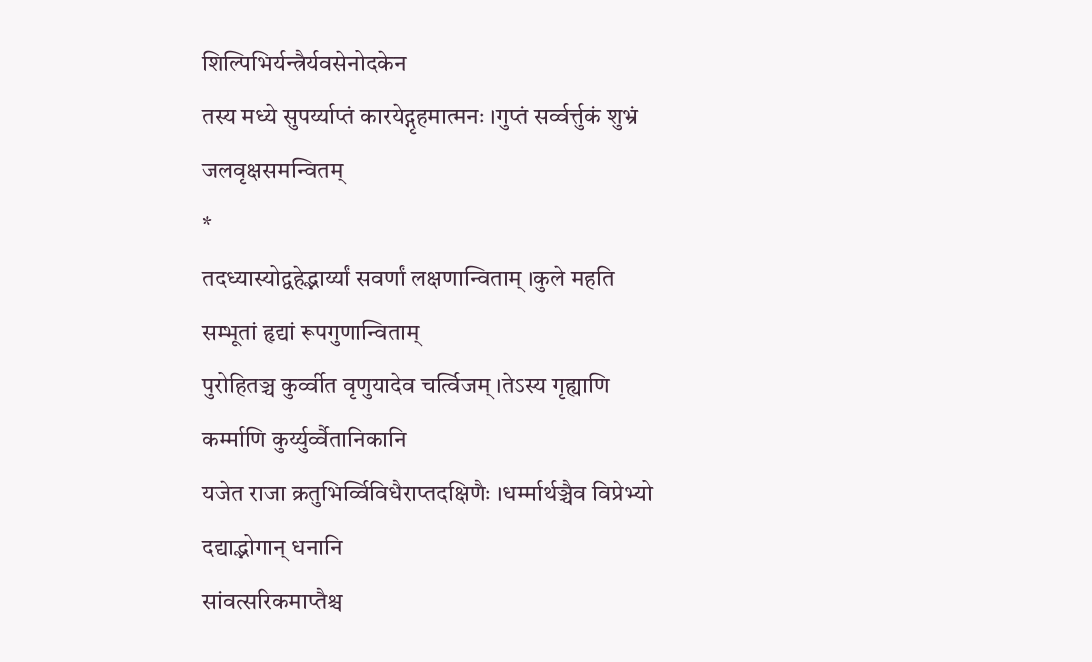शिल्पिभिर्यन्त्रैर्यवसेनोदकेन
तस्य मध्ये सुपर्य्याप्तं कारयेद्गृहमात्मनः ।गुप्तं सर्व्वर्त्तुकं शुभ्रं जलवृक्षसमन्वितम्
*
तदध्यास्योद्वहेद्भार्य्यां सवर्णां लक्षणान्विताम् ।कुले महति सम्भूतां हृद्यां रूपगुणान्विताम्
पुरोहितञ्च कुर्व्वीत वृणुयादेव चर्त्विजम् ।तेऽस्य गृह्याणि कर्म्माणि कुर्य्युर्व्वैतानिकानि
यजेत राजा क्रतुभिर्व्विविधैराप्तदक्षिणैः ।धर्म्मार्थञ्चैव विप्रेभ्यो दद्याद्भोगान् धनानि
सांवत्सरिकमाप्तैश्च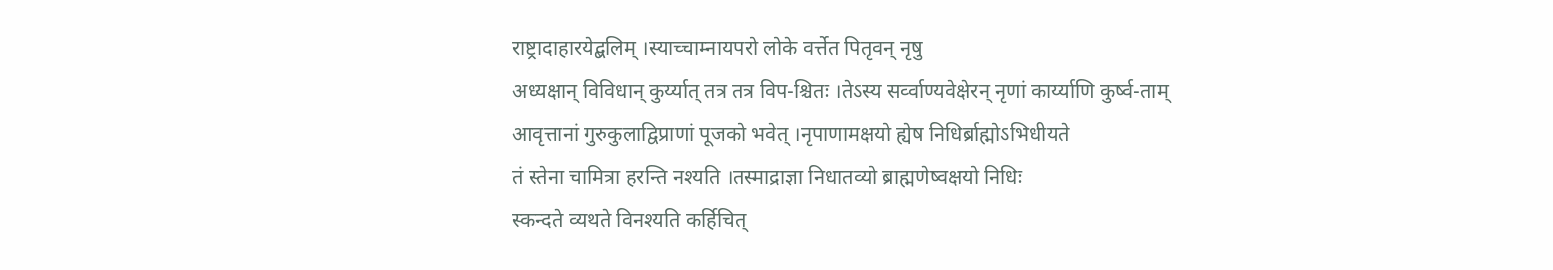राष्ट्रादाहारयेद्बलिम् ।स्याच्चाम्नायपरो लोके वर्त्तेत पितृवन् नृषु
अध्यक्षान् विविधान् कुर्य्यात् तत्र तत्र विप-श्चितः ।तेऽस्य सर्व्वाण्यवेक्षेरन् नृणां कार्य्याणि कुर्ष्व-ताम्
आवृत्तानां गुरुकुलाद्विप्राणां पूजको भवेत् ।नृपाणामक्षयो ह्येष निधिर्ब्राह्मोऽभिधीयते
तं स्तेना चामित्रा हरन्ति नश्यति ।तस्माद्राज्ञा निधातव्यो ब्राह्मणेष्वक्षयो निधिः
स्कन्दते व्यथते विनश्यति कर्हिचित्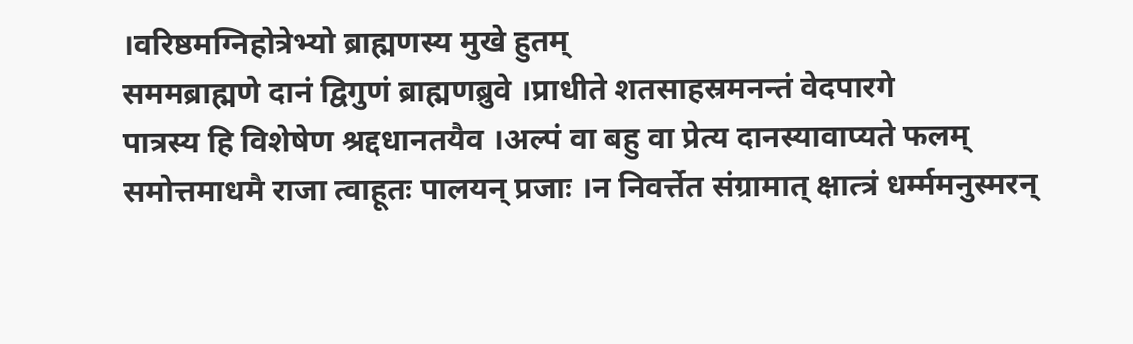।वरिष्ठमग्निहोत्रेभ्यो ब्राह्मणस्य मुखे हुतम्
सममब्राह्मणे दानं द्विगुणं ब्राह्मणब्रुवे ।प्राधीते शतसाहस्रमनन्तं वेदपारगे
पात्रस्य हि विशेषेण श्रद्दधानतयैव ।अल्पं वा बहु वा प्रेत्य दानस्यावाप्यते फलम्
समोत्तमाधमै राजा त्वाहूतः पालयन् प्रजाः ।न निवर्त्तेत संग्रामात् क्षात्त्रं धर्म्ममनुस्मरन्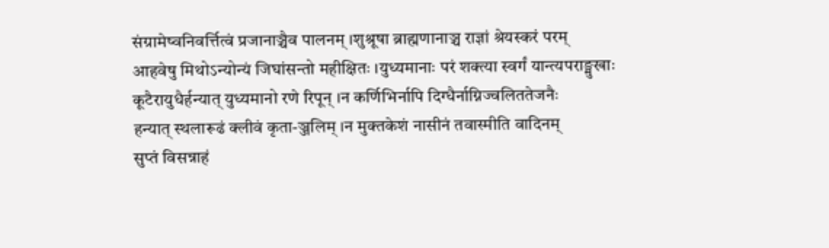संग्रामेष्वनिवर्त्तित्वं प्रजानाञ्चैव पालनम् ।शुश्रूषा ब्राह्मणानाञ्च राज्ञां श्रेयस्करं परम्
आहवेषु मिथोऽन्योन्यं जिघांसन्तो महीक्षितः ।युध्यमानाः परं शक्त्या स्वर्गं यान्त्यपराङ्मुखाः
कूटैरायुधैर्हन्यात् युध्यमानो रणे रिपून् ।न कर्णिभिर्नापि दिग्धैर्नाग्निज्वलिततेजनैः
हन्यात् स्थलारूढं क्लीवं कृता-ञ्जलिम् ।न मुक्तकेशं नासीनं तवास्मीति वादिनम्
सुप्तं विसन्नाहं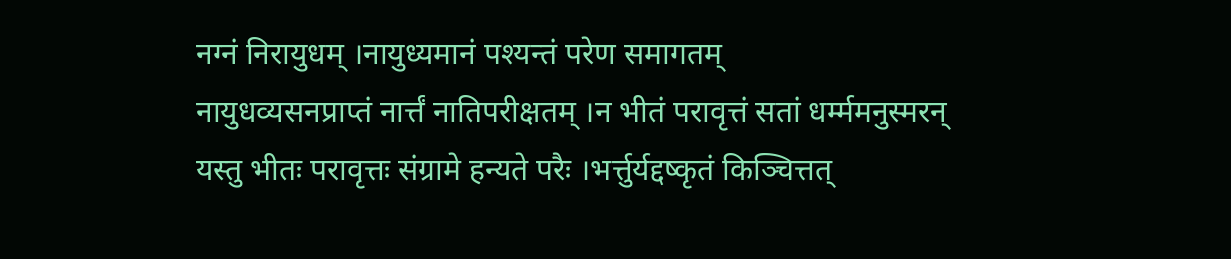नग्नं निरायुधम् ।नायुध्यमानं पश्यन्तं परेण समागतम्
नायुधव्यसनप्राप्तं नार्त्तं नातिपरीक्षतम् ।न भीतं परावृत्तं सतां धर्म्ममनुस्मरन्
यस्तु भीतः परावृत्तः संग्रामे हन्यते परैः ।भर्त्तुर्यद्दष्कृतं किञ्चित्तत्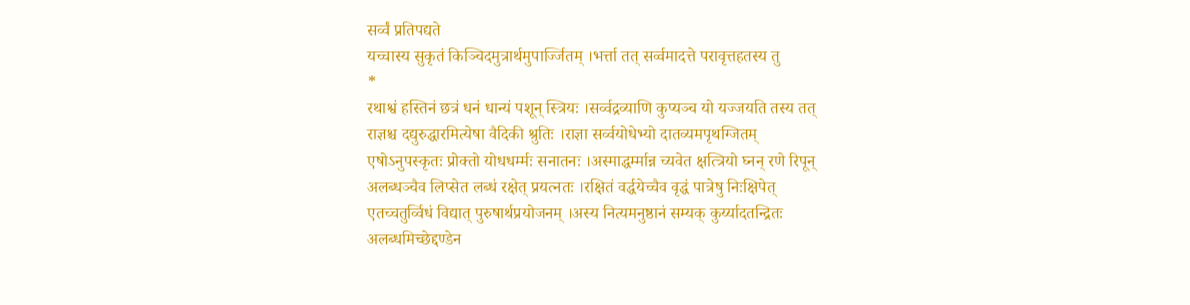सर्व्वं प्रतिपद्यते
यच्चास्य सुकृतं किञ्चिदमुत्रार्थमुपार्ज्जितम् ।भर्त्ता तत् सर्व्वमादत्ते परावृत्तहतस्य तु
*
रथाश्वं हस्तिनं छत्रं धनं धान्यं पशून् स्त्रियः ।सर्व्वद्रव्याणि कुप्यञ्च यो यज्जयति तस्य तत्
राज्ञश्च दद्युरुद्धारमित्येषा वैदिकी श्रुतिः ।राज्ञा सर्व्वयोधेभ्यो दातव्यमपृथग्जितम्
एषोऽनुपस्कृतः प्रोक्तो योधधर्म्मः सनातनः ।अस्माद्धर्म्मान्न च्यवेत क्षत्त्रियो घ्नन् रणे रिपून्
अलब्धञ्चैव लिप्सेत लब्धं रक्षेत् प्रयत्नतः ।रक्षितं वर्द्धयेच्चैव वृद्धं पात्रेषु निःक्षिपेत्
एतच्चतुर्व्विधं विद्यात् पुरुषार्थप्रयोजनम् ।अस्य नित्यमनुष्ठानं सम्यक् कुर्य्यादतन्द्रितः
अलब्धमिच्छेद्दण्डेन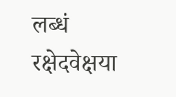लब्धं रक्षेदवेक्षया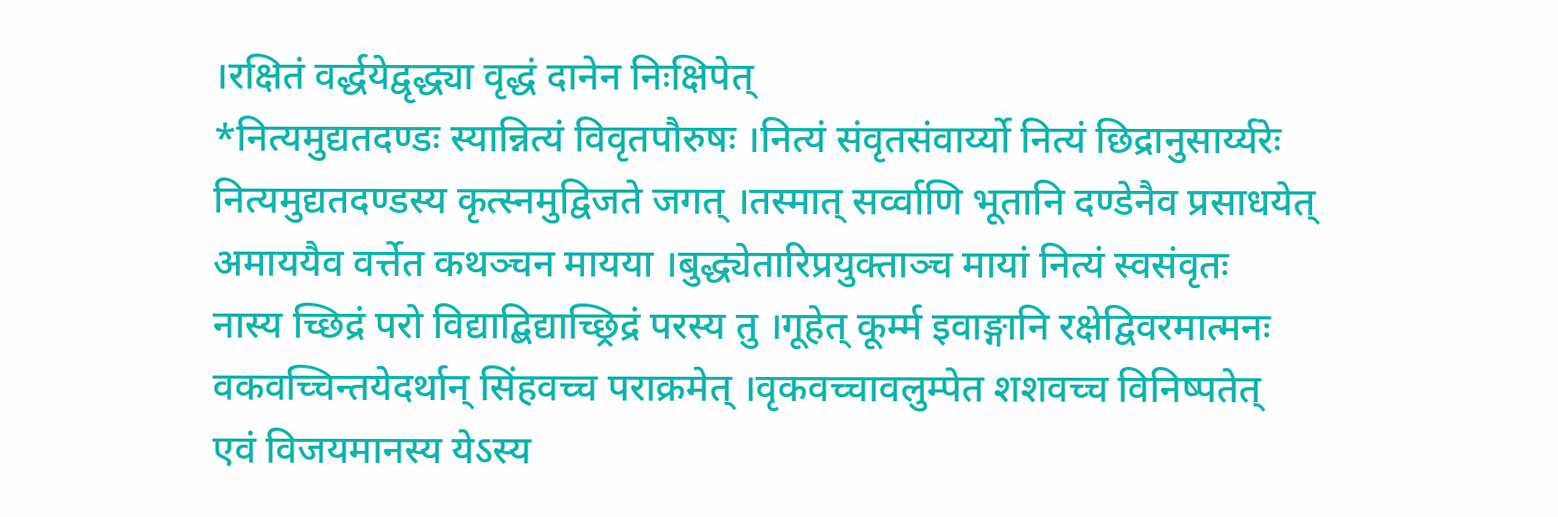।रक्षितं वर्द्धयेद्वृद्ध्या वृद्धं दानेन निःक्षिपेत्
*नित्यमुद्यतदण्डः स्यान्नित्यं विवृतपौरुषः ।नित्यं संवृतसंवार्य्यो नित्यं छिद्रानुसार्य्यरेः
नित्यमुद्यतदण्डस्य कृत्स्नमुद्विजते जगत् ।तस्मात् सर्व्वाणि भूतानि दण्डेनैव प्रसाधयेत्
अमाययैव वर्त्तेत कथञ्चन मायया ।बुद्ध्येतारिप्रयुक्ताञ्च मायां नित्यं स्वसंवृतः
नास्य च्छिद्रं परो विद्याद्बिद्याच्छ्रिद्रं परस्य तु ।गूहेत् कूर्म्म इवाङ्गानि रक्षेद्विवरमात्मनः
वकवच्चिन्तयेदर्थान् सिंहवच्च पराक्रमेत् ।वृकवच्चावलुम्पेत शशवच्च विनिष्पतेत्
एवं विजयमानस्य येऽस्य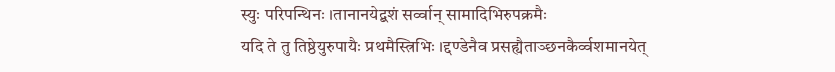स्युः परिपन्थिनः ।तानानयेद्बशं सर्व्वान् सामादिभिरुपक्रमैः
यदि ते तु तिष्ठेयुरुपायैः प्रथमैस्त्रिभिः ।द्दण्डेनैव प्रसह्यैताञ्छनकैर्व्वशमानयेत्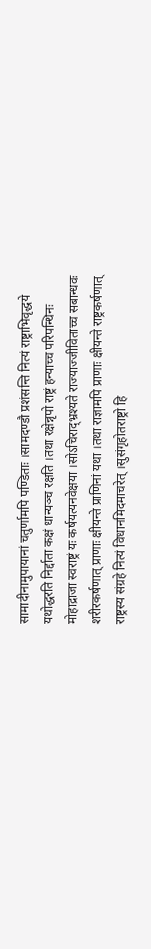सामादीनामुपायानां चतुर्णामपि पण्डिताः ।सामदण्डौ प्रशंसन्ति नित्यं राष्ट्राभिवृद्धये
यथोद्धरति निर्द्दाता कक्षं धान्यञ्च रक्षति ।तथा रक्षेन्नृपो राष्ट्रं हन्याच्च परिपन्थिनः
मोहाद्राजा स्वराष्ट्रं यः कर्षयत्यनवेक्षया ।सोऽचिराद्भ्रश्यते राज्याज्जीविताच्च सबान्धवः
शरीरकर्षणात् प्राणाः क्षीयन्ते प्राणिनां यथा ।तथा राज्ञामपि प्राणाः क्षीयन्ते राष्ट्रकर्षणात्
राष्ट्रस्य संग्रहे नित्यं विधानमिदमाचरेत् ।सुसंगृहोतराष्ट्रो हि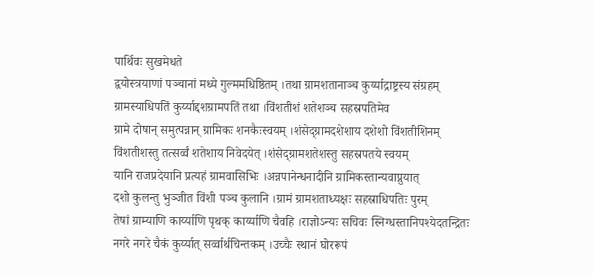पार्थिवः सुखमेधते
द्वयोस्त्रयाणां पञ्चानां मध्ये गुल्ममधिष्ठितम् ।तथा ग्रामशतानाञ्च कुर्य्याद्राष्ट्रस्य संग्रहम्
ग्रामस्याधिपतिं कुर्य्याद्दशग्रामपतिं तथा ।विंशतीशं शतेशञ्च सहस्रपतिमेव
ग्रामे दोषान् समुत्पन्नान् ग्रामिकः शनकैःस्वयम् ।शंसेद्ग्रामदशेशाय दशेशो विंशतीशिनम्
विंशतीशस्तु तत्सर्व्वं शतेशाय निवेदयेत् ।शंसेद्ग्रामशतेशस्तु सहस्रपतये स्वयम्
यानि राजप्रदेयानि प्रत्यहं ग्रामवासिभिः ।अन्नपानेन्धनादीनि ग्रामिकस्तान्यवाप्नुयात्
दशो कुलन्तु भुञ्जीत विंशी पञ्च कुलानि ।ग्रामं ग्रामशताध्यक्षः सहस्राधिपतिः पुरम्
तेषां ग्राम्याणि कार्य्याणि पृथक् कार्य्याणि चैवहि ।राज्ञोऽन्यः सचिवः स्निग्धस्तानिपश्येदतन्द्रितः
नगरे नगरे चैकं कुर्य्यात् सर्व्वार्थचिन्तकम् ।उच्चैः स्थानं घोररूपं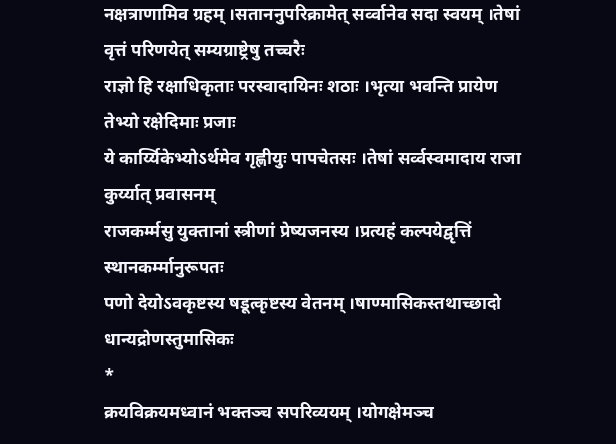नक्षत्राणामिव ग्रहम् ।सताननुपरिक्रामेत् सर्व्वानेव सदा स्वयम् ।तेषां वृत्तं परिणयेत् सम्यग्राष्ट्रेषु तच्चरैः
राज्ञो हि रक्षाधिकृताः परस्वादायिनः शठाः ।भृत्या भवन्ति प्रायेण तेभ्यो रक्षेदिमाः प्रजाः
ये कार्य्यिकेभ्योऽर्थमेव गृह्णीयुः पापचेतसः ।तेषां सर्व्वस्वमादाय राजा कुर्य्यात् प्रवासनम्
राजकर्म्मसु युक्तानां स्त्रीणां प्रेष्यजनस्य ।प्रत्यहं कल्पयेद्वृत्तिं स्थानकर्म्मानुरूपतः
पणो देयोऽवकृष्टस्य षडूत्कृष्टस्य वेतनम् ।षाण्मासिकस्तथाच्छादो धान्यद्रोणस्तुमासिकः
*
क्रयविक्रयमध्वानं भक्तञ्च सपरिव्ययम् ।योगक्षेमञ्च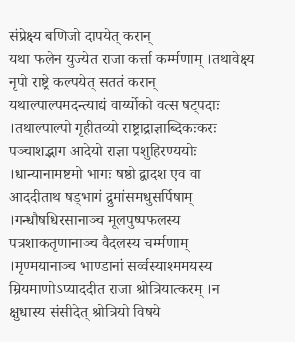संप्रेक्ष्य बणिजो दापयेत् करान्
यथा फलेन युज्येत राजा कर्त्ता कर्म्मणाम् ।तथावेक्ष्य नृपो राष्ट्रे कल्पयेत् सततं करान्
यथाल्पाल्पमदन्त्याद्यं वार्य्योको वत्स षट्पदाः ।तथाल्पाल्पो गृहीतव्यो राष्ट्राद्राज्ञाब्दिकःकरः
पञ्चाशद्भाग आदेयो राज्ञा पशुहिरण्ययोः ।धान्यानामष्टमो भागः षष्ठो द्वादश एव वा
आददीताथ षड्भागं द्रुमांसमधुसर्पिषाम् ।गन्धौषधिरसानाञ्च मूलपुष्पफलस्य
पत्रशाकतृणानाञ्च वैदलस्य चर्म्मणाम् ।मृण्मयानाञ्च भाण्डानां सर्व्वस्याश्ममयस्य
म्रियमाणोऽप्याददीत राजा श्रोत्रियात्करम् ।न क्षुधास्य संसीदेत् श्रोत्रियो विषये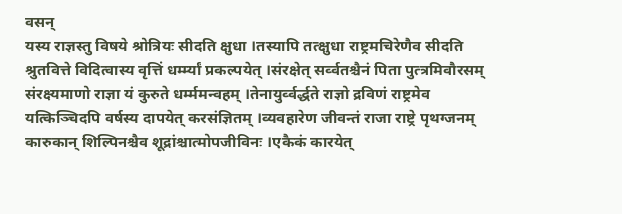वसन्
यस्य राज्ञस्तु विषये श्रोत्रियः सीदति क्षुधा ।तस्यापि तत्क्षुधा राष्ट्रमचिरेणैव सीदति
श्रुतवित्ते विदित्वास्य वृत्तिं धर्म्म्यां प्रकल्पयेत् ।संरक्षेत् सर्व्वतश्चैनं पिता पुत्त्रमिवौरसम्
संरक्ष्यमाणो राज्ञा यं कुरुते धर्म्ममन्वहम् ।तेनायुर्व्वर्द्धते राज्ञो द्रविणं राष्ट्रमेव
यत्किञ्चिदपि वर्षस्य दापयेत् करसंज्ञितम् ।व्यवहारेण जीवन्तं राजा राष्ट्रे पृथग्जनम्
कारुकान् शिल्पिनश्चैव शूद्रांश्चात्मोपजीविनः ।एकैकं कारयेत्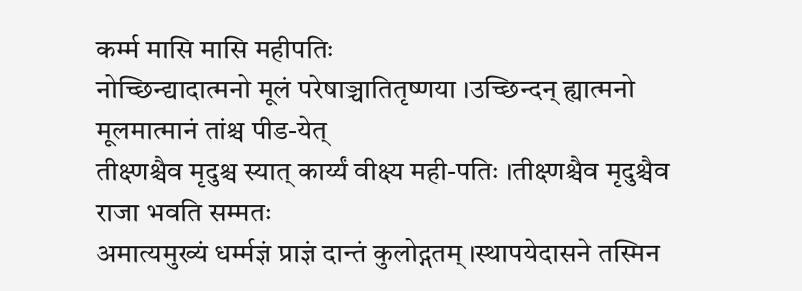कर्म्म मासि मासि महीपतिः
नोच्छिन्द्यादात्मनो मूलं परेषाञ्चातितृष्णया ।उच्छिन्दन् ह्यात्मनो मूलमात्मानं तांश्च पीड-येत्
तीक्ष्णश्चैव मृदुश्च स्यात् कार्य्यं वीक्ष्य मही-पतिः ।तीक्ष्णश्चैव मृदुश्चैव राजा भवति सम्मतः
अमात्यमुख्यं धर्म्मज्ञं प्राज्ञं दान्तं कुलोद्गतम् ।स्थापयेदासने तस्मिन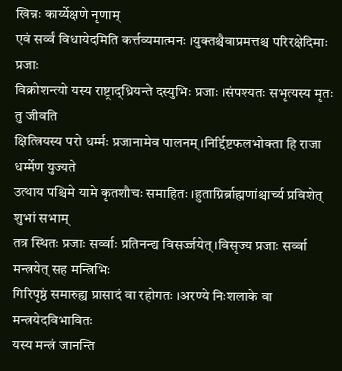खिन्नः कार्य्येक्षणे नृणाम्
एवं सर्व्वं विधायेदमिति कर्त्तव्यमात्मनः ।युक्तश्चैवाप्रमत्तश्च परिरक्षेदिमाः प्रजाः
विक्रोशन्त्यो यस्य राष्ट्राद्ध्रियन्ते दस्युभिः प्रजाः ।संपश्यतः सभृत्यस्य मृतः तु जीवति
क्षित्त्रियस्य परो धर्म्मः प्रजानामेव पालनम् ।निर्द्दिष्टफलभोक्ता हि राजा धर्म्मेण युज्यते
उत्थाय पश्चिमे यामे कृतशौचः समाहितः ।हुताग्निर्ब्राह्मणांश्चार्च्य प्रविशेत् शुभां सभाम्
तत्र स्थितः प्रजाः सर्व्वाः प्रतिनन्द्य विसर्ज्जयेत् ।विसृज्य प्रजाः सर्व्वा मन्त्रयेत् सह मन्त्रिभिः
गिरिपृष्ठं समारुह्य प्रासादं वा रहोगतः ।अरण्ये निःशलाके वा मन्त्रयेदविभावितः
यस्य मन्त्रं जानन्ति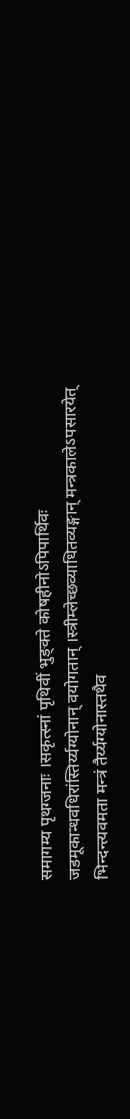समागम्य पृथग्जनाः ।सकृत्स्नां पृथिवीं भुङ्क्ते कोषहीनोऽपिपार्थिवः
जडमूकान्धवधिरांस्तिर्य्यग्योनान् वयोगतान् ।स्त्रीम्लेच्छव्याधितव्यङ्गान् मन्त्रकालेऽपसारयेत्
भिन्दन्त्यवमता मन्त्रं तैर्य्यग्योनास्तथैव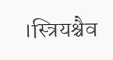।स्त्रियश्चैव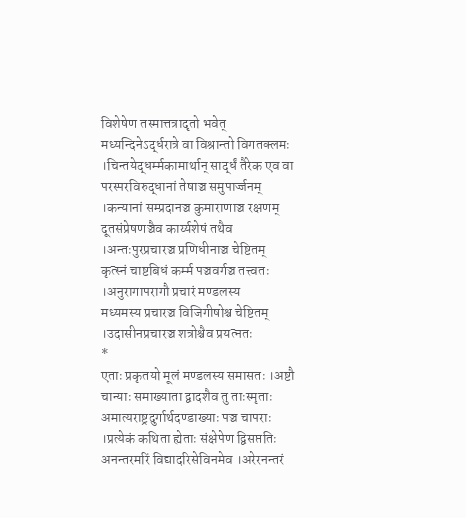विशेषेण तस्मात्तत्रादृतो भवेत्
मध्यन्दिनेऽर्द्धरात्रे वा विश्रान्तो विगतक्लमः ।चिन्तयेद्धर्म्मकामार्थान् सार्द्धं तैरेक एव वा
परस्परविरुद्धानां तेषाञ्च समुपार्ज्जनम् ।कन्यानां सम्प्रदानञ्च कुमाराणाञ्च रक्षणम्
दूतसंप्रेषणञ्चैव कार्य्यशेषं तथैव ।अन्तःपुरप्रचारञ्च प्रणिधीनाञ्च चेष्टितम्
कृत्स्नं चाष्टबिधं कर्म्म पञ्चवर्गञ्च तत्त्वतः ।अनुरागापरागौ प्रचारं मण्डलस्य
मध्यमस्य प्रचारञ्च विजिगीषोश्च चेष्टितम् ।उदासीनप्रचारञ्च शत्रोश्चैव प्रयत्नतः
*
एताः प्रकृतयो मूलं मण्डलस्य समासतः ।अष्टौ चान्याः समाख्याता द्वादशैव तु ताःस्मृताः
अमात्यराष्ट्रदुर्गार्थदण्डाख्याः पञ्च चापराः ।प्रत्येकं कथिता ह्येताः संक्षेपेण द्विसप्ततिः
अनन्तरमरिं विद्यादरिसेविनमेव ।अरेरनन्तरं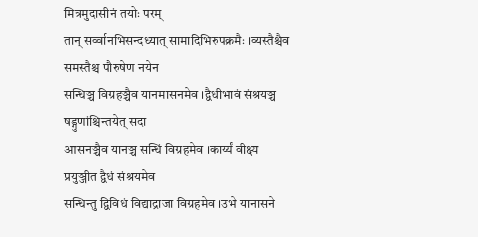मित्रमुदासीनं तयोः परम्
तान् सर्व्वानभिसन्दध्यात् सामादिभिरुपक्रमैः ।व्यस्तैश्चैव समस्तैश्च पौरुषेण नयेन
सन्धिञ्च विग्रहञ्चैव यानमासनमेव ।द्वैधीभावं संश्रयञ्च षड्गुणांश्चिन्तयेत् सदा
आसनञ्चैव यानञ्च सन्धिं विग्रहमेव ।कार्य्यं वीक्ष्य प्रयुञ्जीत द्वैधं संश्रयमेव
सन्धिन्तु द्विविधं विद्याद्राजा विग्रहमेव ।उभे यानासने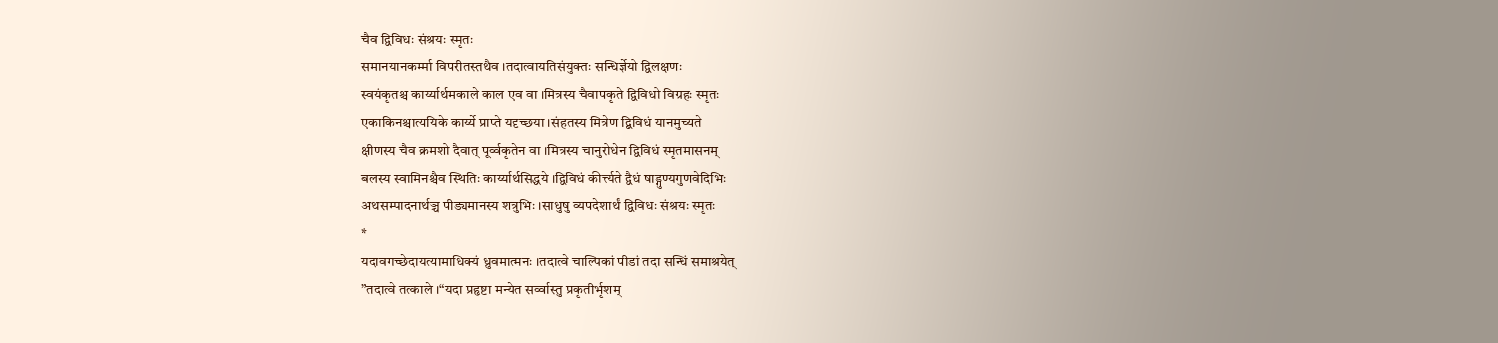चैव द्विविधः संश्रयः स्मृतः
समानयानकर्म्मा विपरीतस्तथैव ।तदात्वायतिसंयुक्तः सन्धिर्ज्ञेयो द्विलक्षणः
स्वयंकृतश्च कार्य्यार्थमकाले काल एव वा ।मित्रस्य चैवापकृते द्विविधो विग्रहः स्मृतः
एकाकिनश्चात्ययिके कार्य्ये प्राप्ते यदृच्छया ।संहतस्य मित्रेण द्बिविधं यानमुच्यते
क्षीणस्य चैव क्रमशो दैवात् पूर्व्वकृतेन वा ।मित्रस्य चानुरोधेन द्विविधं स्मृतमासनम्
बलस्य स्वामिनश्चैव स्थितिः कार्य्यार्थसिद्धये ।द्विविधं कीर्त्त्यते द्वैधं षाड्गुण्यगुणवेदिभिः
अथसम्पादनार्थञ्च पीड्यमानस्य शत्रुभिः ।साधुषु व्यपदेशार्थं द्विविधः संश्रयः स्मृतः
*
यदावगच्छेदायत्यामाधिक्यं ध्रुवमात्मनः ।तदात्वे चाल्पिकां पीडां तदा सन्धिं समाश्रयेत्
”तदात्वे तत्काले ।“यदा प्रहृष्टा मन्येत सर्व्वास्तु प्रकृतीर्भृशम्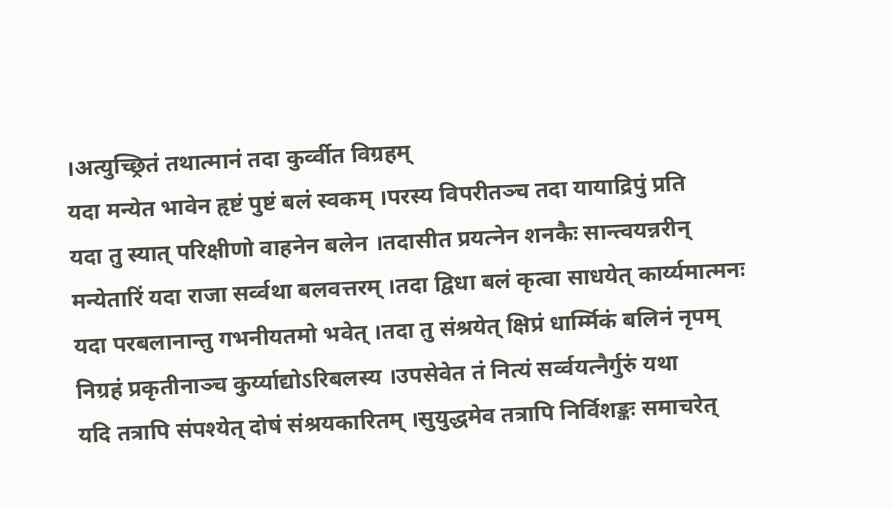।अत्युच्छ्रितं तथात्मानं तदा कुर्व्वीत विग्रहम्
यदा मन्येत भावेन हृष्टं पुष्टं बलं स्वकम् ।परस्य विपरीतञ्च तदा यायाद्रिपुं प्रति
यदा तु स्यात् परिक्षीणो वाहनेन बलेन ।तदासीत प्रयत्नेन शनकैः सान्त्वयन्नरीन्
मन्येतारिं यदा राजा सर्व्वथा बलवत्तरम् ।तदा द्विधा बलं कृत्वा साधयेत् कार्य्यमात्मनः
यदा परबलानान्तु गभनीयतमो भवेत् ।तदा तु संश्रयेत् क्षिप्रं धार्म्मिकं बलिनं नृपम्
निग्रहं प्रकृतीनाञ्च कुर्य्याद्योऽरिबलस्य ।उपसेवेत तं नित्यं सर्व्वयत्नैर्गुरुं यथा
यदि तत्रापि संपश्येत् दोषं संश्रयकारितम् ।सुयुद्धमेव तत्रापि निर्विशङ्कः समाचरेत्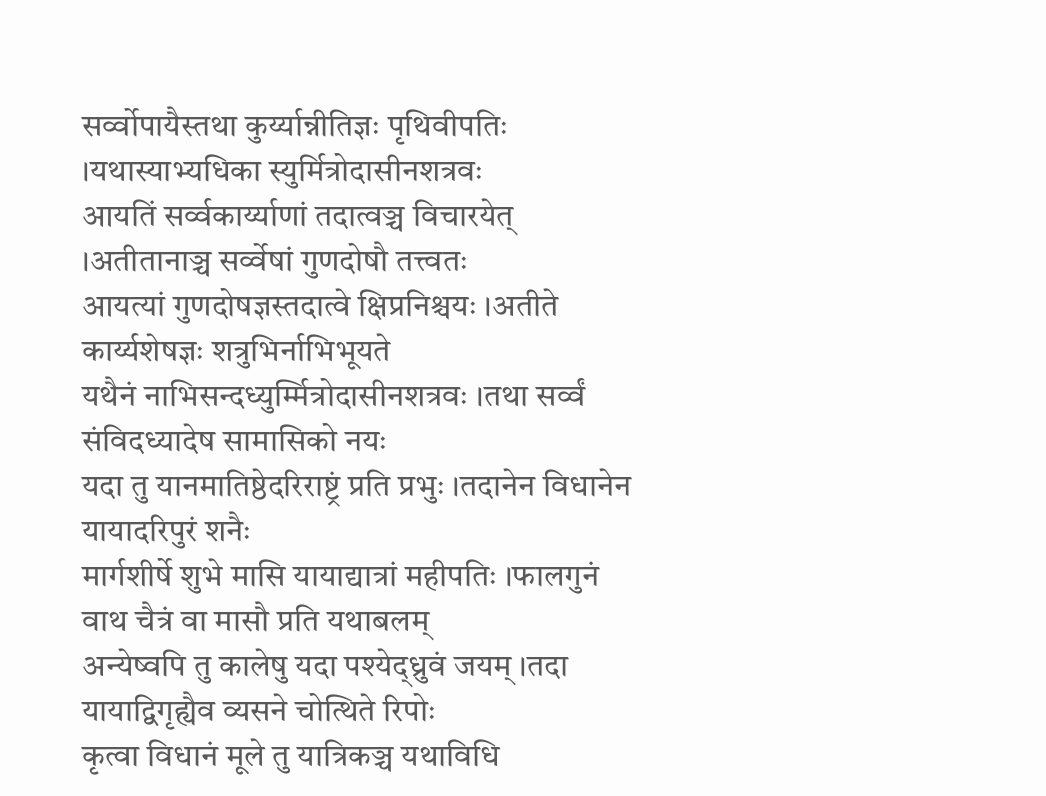सर्व्वोपायैस्तथा कुर्य्यान्नीतिज्ञः पृथिवीपतिः ।यथास्याभ्यधिका स्युर्मित्रोदासीनशत्रवः
आयतिं सर्व्वकार्य्याणां तदात्वञ्च विचारयेत् ।अतीतानाञ्च सर्व्वेषां गुणदोषौ तत्त्वतः
आयत्यां गुणदोषज्ञस्तदात्वे क्षिप्रनिश्चयः ।अतीते कार्य्यशेषज्ञः शत्रुभिर्नाभिभूयते
यथैनं नाभिसन्दध्युर्म्मित्रोदासीनशत्रवः ।तथा सर्व्वं संविदध्यादेष सामासिको नयः
यदा तु यानमातिष्ठेदरिराष्ट्रं प्रति प्रभुः ।तदानेन विधानेन यायादरिपुरं शनैः
मार्गशीर्षे शुभे मासि यायाद्यात्रां महीपतिः ।फालगुनं वाथ चैत्रं वा मासौ प्रति यथाबलम्
अन्येष्वपि तु कालेषु यदा पश्येद्ध्रुवं जयम् ।तदा यायाद्विगृह्यैव व्यसने चोत्थिते रिपोः
कृत्वा विधानं मूले तु यात्रिकञ्च यथाविधि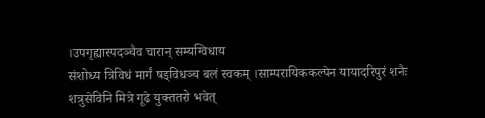।उपगृह्यास्पदञ्चैव चारान् सम्यग्विधाय
संशोध्य त्रिविधं मार्गं षड्विधञ्च बलं स्वकम् ।साम्परायिककल्पेन यायादरिपुरं शनैः
शत्रुसेविनि मित्रे गूढे युक्ततरो भवेत्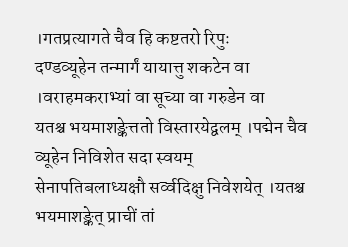।गतप्रत्यागते चैव हि कष्टतरो रिपुः
दण्डव्यूहेन तन्मार्गं यायात्तु शकटेन वा ।वराहमकराभ्यां वा सूच्या वा गरुडेन वा
यतश्च भयमाशङ्केत्ततो विस्तारयेद्वलम् ।पद्मेन चैव व्यूहेन निविशेत सदा स्वयम्
सेनापतिबलाध्यक्षौ सर्व्वदिक्षु निवेशयेत् ।यतश्च भयमाशङ्केत् प्राचीं तां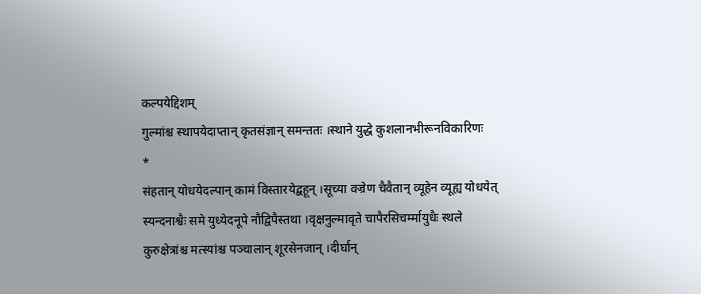कल्पयेद्दिशम्
गुल्मांश्च स्थापयेदाप्तान् कृतसंज्ञान् समन्ततः ।स्थाने युद्धे कुशलानभीरूनविकारिणः
*
संहतान् योधयेदल्पान् कामं विस्तारयेद्बहून् ।सूच्या वज्रेण चैवैतान् व्यूहेन व्यूह्य योधयेत्
स्यन्दनाश्वैः समे युध्येदनूपे नौद्विपैस्तथा ।वृक्षनुल्मावृते चापैरसिचर्म्मायुधैः स्थले
कुरुक्षेत्रांश्च मत्स्यांश्च पञ्चालान् शूरसेनजान् ।दीर्घान्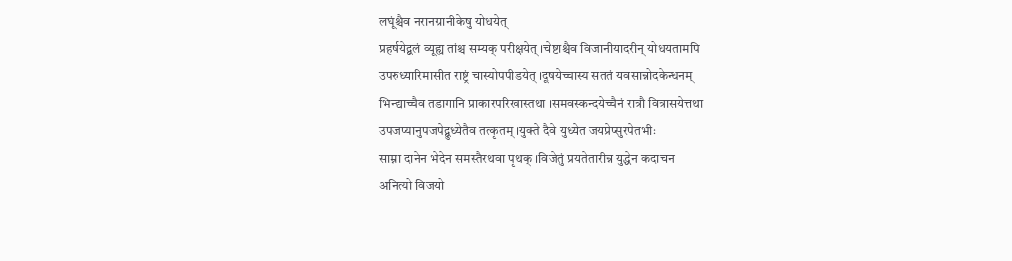लघूंश्चैव नरानग्रानीकेषु योधयेत्
प्रहर्षयेद्बलं व्यूह्य तांश्च सम्यक् परीक्षयेत् ।चेष्टाश्चैव विजानीयादरीन् योधयतामपि
उपरुध्यारिमासीत राष्ट्रं चास्योपपीडयेत् ।दूषयेच्चास्य सततं यवसान्नोदकेन्धनम्
भिन्द्याच्चैव तडागानि प्राकारपरिखास्तथा ।समवस्कन्दयेच्चैनं रात्रौ वित्रासयेत्तथा
उपजप्यानुपजपेद्बुध्येतैव तत्कृतम् ।युक्ते दैवे युध्येत जयप्रेप्सुरपेतभीः
साम्ना दानेन भेदेन समस्तैरथवा पृथक् ।विजेतुं प्रयतेतारीन्न युद्धेन कदाचन
अनित्यो विजयो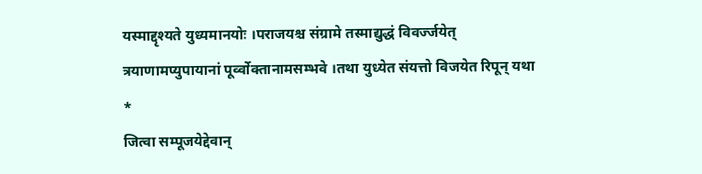यस्माद्दृश्यते युध्यमानयोः ।पराजयश्च संग्रामे तस्माद्युद्धं विवर्ज्जयेत्
त्रयाणामप्युपायानां पूर्व्वोक्तानामसम्भवे ।तथा युध्येत संयत्तो विजयेत रिपून् यथा
*
जित्वा सम्पूजयेद्देवान्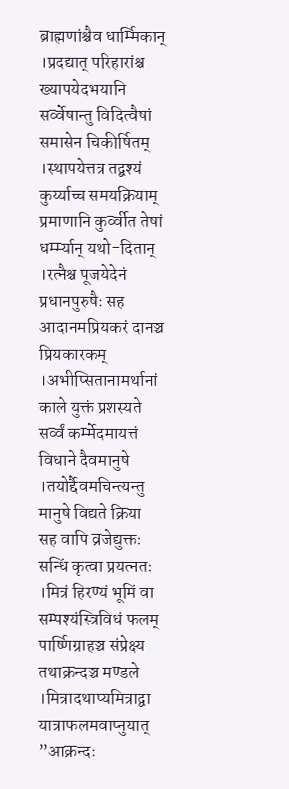ब्राह्मणांश्चैव धार्म्मिकान् ।प्रदद्यात् परिहारांश्च ख्यापयेदभयानि
सर्व्वेषान्तु विदित्वैषां समासेन चिकीर्षितम् ।स्थापयेत्तत्र तद्बश्यं कुर्य्याच्च समयक्रियाम्
प्रमाणानि कुर्व्वीत तेषां धर्म्म्यान् यथो-दितान् ।रत्नैश्च पूजयेदेनं प्रधानपुरुषैः सह
आदानमप्रियकरं दानञ्च प्रियकारकम् ।अभीप्सितानामर्थानां काले युक्तं प्रशस्यते
सर्व्वं कर्म्मेदमायत्तं विधाने दैवमानुषे ।तयोर्द्दैवमचिन्त्यन्तु मानुषे विद्यते क्रिया
सह वापि व्रजेद्युक्तः सन्धिं कृत्वा प्रयत्नतः ।मित्रं हिरण्यं भूमिं वा सम्पश्यंस्त्रिविधं फलम्
पार्ष्णिग्राहञ्च संप्रेक्ष्य तथाक्रन्दञ्च मण्डले ।मित्रादथाप्यमित्राद्वा यात्राफलमवाप्नुयात्
”आक्रन्दः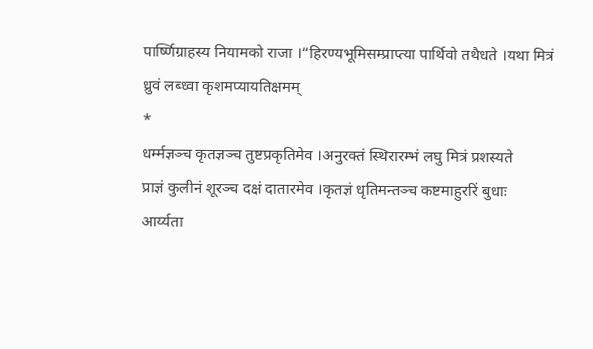पार्ष्णिग्राहस्य नियामको राजा ।“हिरण्यभूमिसम्प्राप्त्या पार्थिवो तथैधते ।यथा मित्रं ध्रुवं लब्ध्वा कृशमप्यायतिक्षमम्
*
धर्म्मज्ञञ्च कृतज्ञञ्च तुष्टप्रकृतिमेव ।अनुरक्तं स्थिरारम्भं लघु मित्रं प्रशस्यते
प्राज्ञं कुलीनं शूरञ्च दक्षं दातारमेव ।कृतज्ञं धृतिमन्तञ्च कष्टमाहुररिं बुधाः
आर्य्यता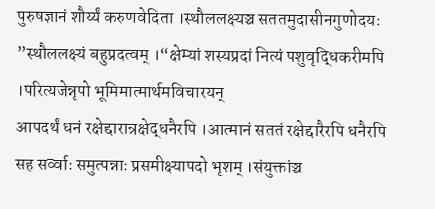पुरुषज्ञानं शौर्य्यं करुणवेदिता ।स्थौललक्ष्यञ्च सततमुदासीनगुणोदयः
”स्थौललक्ष्यं बहुप्रदत्वम् ।“क्षेम्यां शस्यप्रदां नित्यं पशुवृद्धिकरीमपि ।परित्यजेन्नृपो भूमिमात्मार्थमविचारयन्
आपदर्थं धनं रक्षेद्दारान्रक्षेद्धनैरपि ।आत्मानं सततं रक्षेद्दारैरपि धनैरपि
सह सर्व्वाः समुत्पन्नाः प्रसमीक्ष्यापदो भृशम् ।संयुक्तांञ्च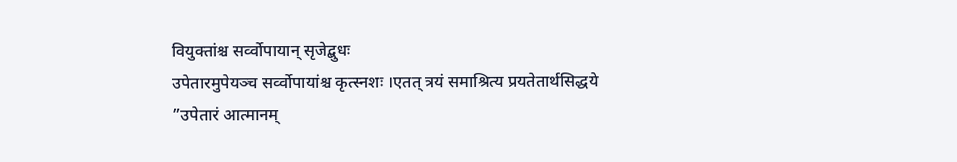वियुक्तांश्च सर्व्वोपायान् सृजेद्बुधः
उपेतारमुपेयञ्च सर्व्वोपायांश्च कृत्स्नशः ।एतत् त्रयं समाश्रित्य प्रयतेतार्थसिद्धये
”उपेतारं आत्मानम्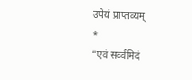उपेयं प्राप्तव्यम्
*
“एवं सर्व्वमिदं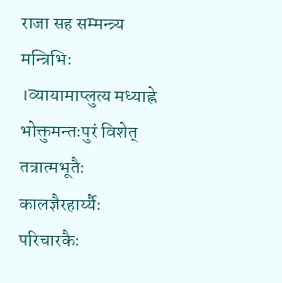राजा सह सम्मन्त्र्य मन्त्रिभिः ।व्यायामाप्लुत्य मध्याह्ने भोक्तुमन्तःपुरं विशेत्
तत्रात्मभूतैः कालज्ञैरहार्य्यैः परिचारकैः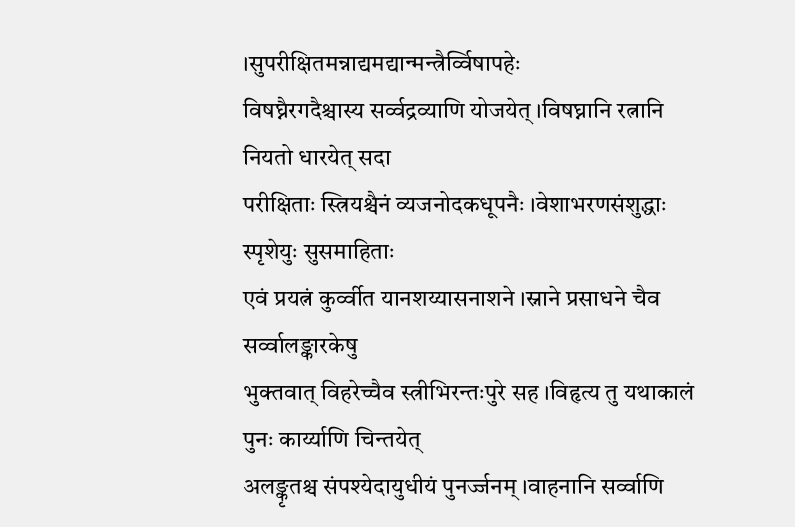।सुपरीक्षितमन्नाद्यमद्यान्मन्त्रैर्व्विषापहेः
विषघ्नैरगदैश्चास्य सर्व्वद्रव्याणि योजयेत् ।विषघ्नानि रत्नानि नियतो धारयेत् सदा
परीक्षिताः स्त्रियश्चैनं व्यजनोदकधूपनैः ।वेशाभरणसंशुद्धाः स्पृशेयुः सुसमाहिताः
एवं प्रयत्नं कुर्व्वीत यानशय्यासनाशने ।स्नाने प्रसाधने चैव सर्व्वालङ्कारकेषु
भुक्तवात् विहरेच्चैव स्त्रीभिरन्तःपुरे सह ।विहृत्य तु यथाकालं पुनः कार्य्याणि चिन्तयेत्
अलङ्कृतश्च संपश्येदायुधीयं पुनर्ज्जनम् ।वाहनानि सर्व्वाणि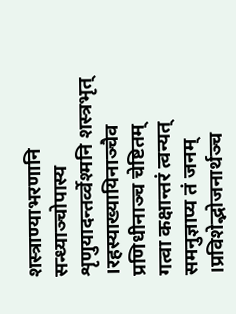शस्त्राण्याभरणानि
सन्ध्याञ्चोपास्य शृणुयादन्तर्व्वेश्मनि शस्त्रभृत् ।रहस्याख्यायिनाञ्चैव प्रणिधीनाञ्च चेष्टितम्
गत्वा कक्षान्तरं त्वन्यत् समनुज्ञाप्य तं जनम् ।प्रविशेद्भोजनार्थञ्च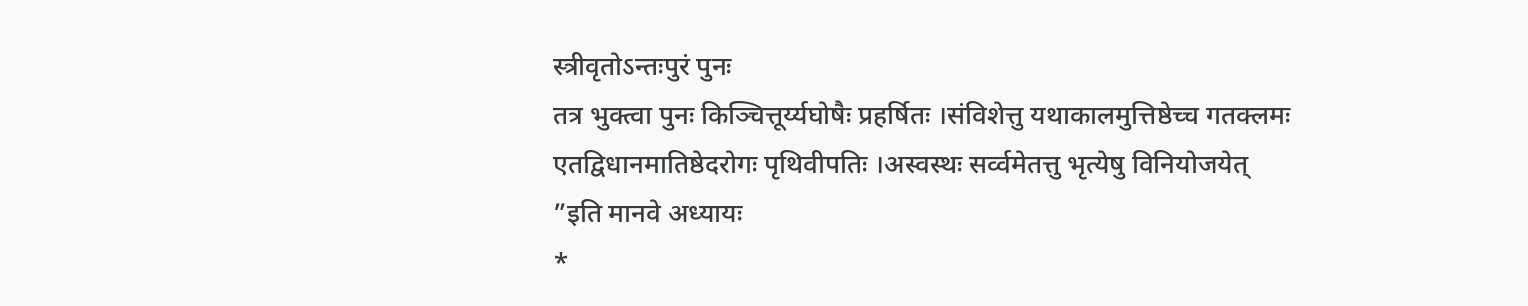स्त्रीवृतोऽन्तःपुरं पुनः
तत्र भुक्त्वा पुनः किञ्चित्तूर्य्यघोषैः प्रहर्षितः ।संविशेत्तु यथाकालमुत्तिष्ठेच्च गतक्लमः
एतद्विधानमातिष्ठेदरोगः पृथिवीपतिः ।अस्वस्थः सर्व्वमेतत्तु भृत्येषु विनियोजयेत्
”इति मानवे अध्यायः
*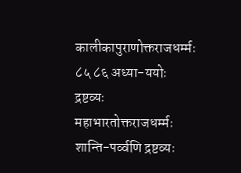कालीकापुराणोक्तराजधर्म्मः ८५ ८६ अध्या-ययोः द्रष्टव्यः महाभारतोक्तराजधर्म्मः शान्ति-पर्व्वणि द्रष्टव्यः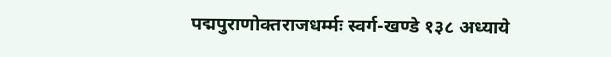पद्मपुराणोक्तराजधर्म्मः स्वर्ग-खण्डे १३८ अध्याये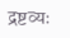द्रष्टव्यः